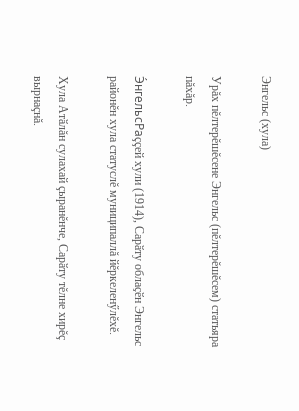Энгельс (хула)

Урăх пĕлтерĕшĕсене Энгельс (пĕлтерĕшĕсем) статьяра пăхăр.

Э́нгельсРаççей хули (1914), Сарӑту облаҫӗн Энгельс районĕн хула статуслĕ муниципаллă йĕркеленӳлĕхĕ.

Хула Атӑлăн сулахай çыранĕнче, Сарӑту тĕлне хирĕç вырнаçнă.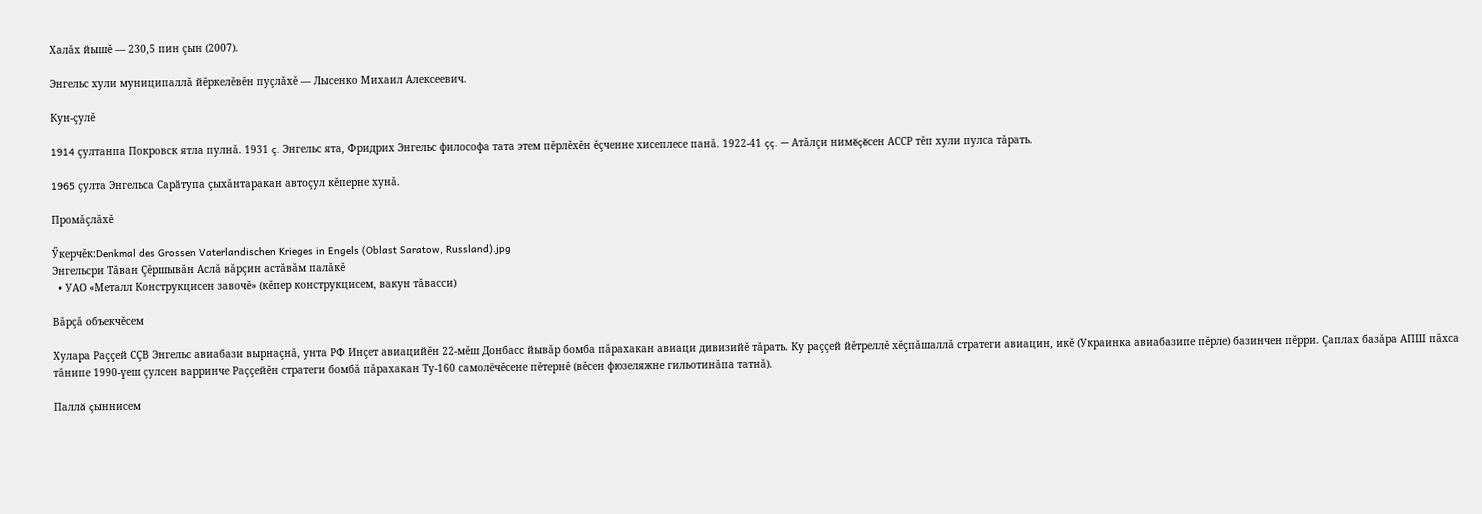Халăх йышĕ — 230,5 пин çын (2007).

Энгельс хули муниципаллă йĕркелĕвĕн пуçлăхĕ — Лысенко Михаил Алексеевич.

Кун-çулĕ

1914 çултанпа Покровск ятла пулнă. 1931 ç. Энгельс ята, Фридрих Энгельс философа тата этем пĕрлĕхĕн ĕçченне хисеплесе панă. 1922-41 çç. — Атăлçи нимĕçĕсен АССР тĕп хули пулса тăрать.

1965 çулта Энгельса Сарӑтупа çыхăнтаракан автоçул кĕперне хунă.

Промăçлăхĕ

Ӳкерчĕк:Denkmal des Grossen Vaterlandischen Krieges in Engels (Oblast Saratow, Russland).jpg
Энгельсри Тăван Çĕршывăн Аслă вăрçин астăвăм палăкĕ
  • УАО «Металл Конструкцисен завочĕ» (кĕпер конструкцисем, вакун тăвасси)

Вăрçă объекчĕсем

Хулара Раççей СÇВ Энгельс авиабази вырнаçнă, унта РФ Инçет авиацийĕн 22-мĕш Донбасс йывăр бомба пăрахакан авиаци дивизийĕ тăрать. Ку раççей йĕтреллĕ хĕçпăшаллă стратеги авиацин, икĕ (Украинка авиабазипе пĕрле) базинчен пĕрри. Çаплах базăра АПШ пăхса тăнипе 1990-үеш çулсен варринче Раççейĕн стратеги бомбă пăрахакан Ту-160 самолёчĕсене пĕтернĕ (вĕсен фюзеляжне гильотинăпа татнă).

Паллă çыннисем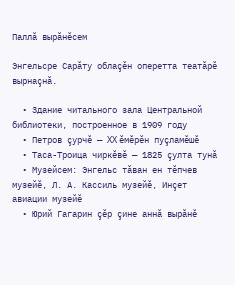Паллă вырăнĕсем

Энгельсре Сарăту облаçĕн оперетта театăрĕ вырнаçнă.

  • Здание читального зала Центральной библиотеки, построенное в 1909 году
  • Петров çурчĕ — XX ӗмӗрĕн пуçламĕшĕ
  • Таса-Троица чиркĕвĕ — 1825 çулта тунă
  • Музейсем: Энгельс тăван ен тĕпчев музейĕ, Л. А. Кассиль музейĕ, Инçет авиации музейĕ
  • Юрий Гагарин çĕр çине аннă вырăнĕ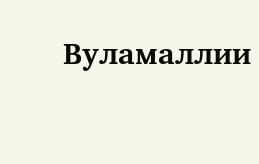Вуламаллии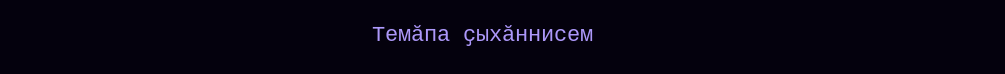Темӑпа ҫыхӑннисем